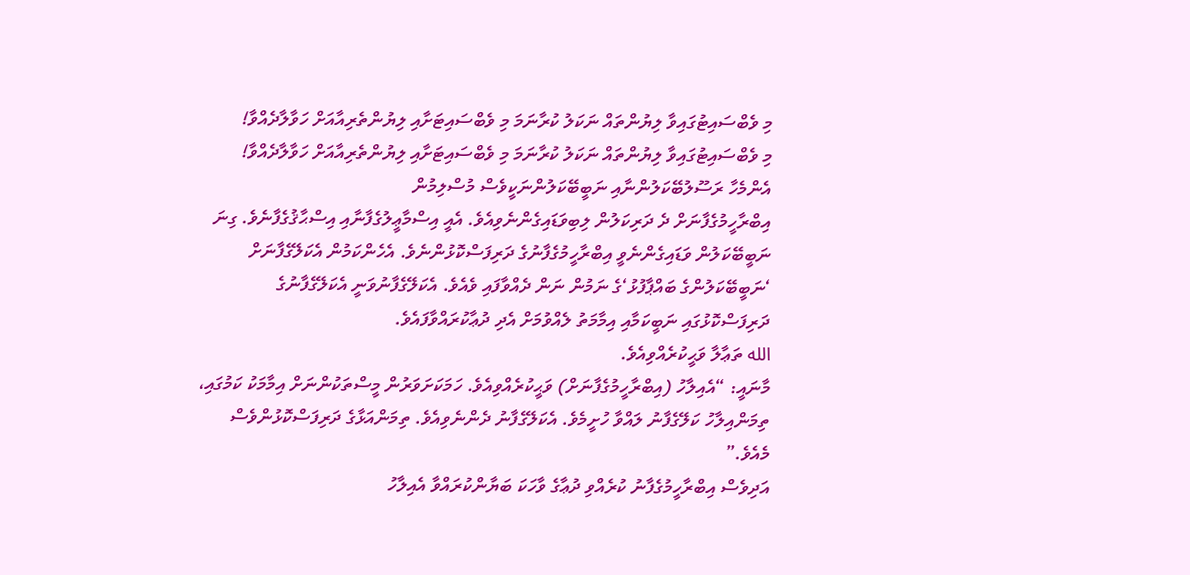މި ވެބްސައިޓުގައިވާ ލިޔުންތައް ނަކަލު ކުރާނަމަ މި ވެބްސައިޓަށާއި ލިޔުންތެރިއާއަށް ހަވާލާދެއްވާ!
މި ވެބްސައިޓުގައިވާ ލިޔުންތައް ނަކަލު ކުރާނަމަ މި ވެބްސައިޓަށާއި ލިޔުންތެރިއާއަށް ހަވާލާދެއްވާ!
އެންމެހާ ރަސޫލުބޭކަލުންނާއި ނަބީބޭކަލުންނަކީވެސް މުސްލިމުން
އިބްރާހީމުގެފާނަށް ދެ ދަރިކަލުން ލިބިވަޑައިގެންނެވިއެވެ. އެއީ އިސްމާޢީލުގެފާނާއި އިސްޙާޤުގެފާނެވެ. ގިނަ ނަބީބޭކަލުން ވަޑައިގެންނެވީ އިބްރާހީމުގެފާނުގެ ދަރިފަސްކޮޅުންނެވެ. އެހެންކަމުން އެކަލޭގެފާނަށް ‘ނަބީބޭކަލުންގެ ބައްޕާފުޅު‘ގެ ނަމުން ނަން ދެއްވާފައި ވެއެވެ. އެކަލޭގެފާނުވަނީ އެކަލޭގެފާނުގެ ދަރިފަސްކޮޅުގައި ނަބީކަމާއި އިމާމަތު ލެއްވުމަށް އެދި ދުޢާކުރައްވާފައެވެ.
الله ތަޢާލާ ވަޙީކުރެއްވިއެވެ.
މާނައީ: “އެއިލާހު (އިބްރާހީމުގެފާނަށް) ވަޙީކުރެއްވިއެވެ. ހަމަކަށަވަރުން މީސްތަކުންނަށް އިމާމަކު ކަމުގައި، ތިމަންއިލާހު ކަލޭގެފާނު ލައްވާ ހުށީމެވެ. އެކަލޭގެފާނު ދެންނެވިއެވެ. ތިމަންއަޅާގެ ދަރިފަސްކޮޅުންވެސް މެއެވެ.”
އަދިވެސް އިބްރާހީމުގެފާނު ކުރެއްވި ދުޢާގެ ވާހަކަ ބަޔާންކުރައްވާ އެއިލާހު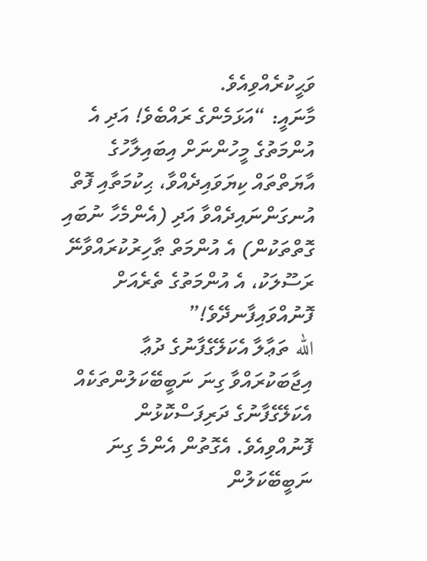ވަޙީކުރެއްވިއެވެ.
މާނައީ: “އަޅަމެންގެ ރައްބެވެ! އަދި އެ އުންމަތުގެ މީހުންނަށް އިބައިލާހުގެ އާޔަތްތައް ކިޔަވައިދެއްވާ، ޙިކުމަތާއި ފޮތް އުނގަންނައިދެއްވާ އަދި (އެންމެހާ ނުބައި ގޮތްތަކުން) އެ އުންމަތް ޠާހިރުކުރައްވާނޭ ރަސޫލަކު، އެ އުންމަތުގެ ތެރެއަށް ފޮނުއްވައިފާނދޭވެ!”
الله ތަޢާލާ އެކަލޭގެފާނުގެ ދުޢާ އިޖާބަކުރައްވާ ގިނަ ނަބީބޭކަލުންތަކެއް އެކަލޭގެފާނުގެ ދަރިފަސްކޮޅުން ފޮނުއްވިއެވެ. އެގޮތުން އެންމެ ގިނަ ނަބީބޭކަލުން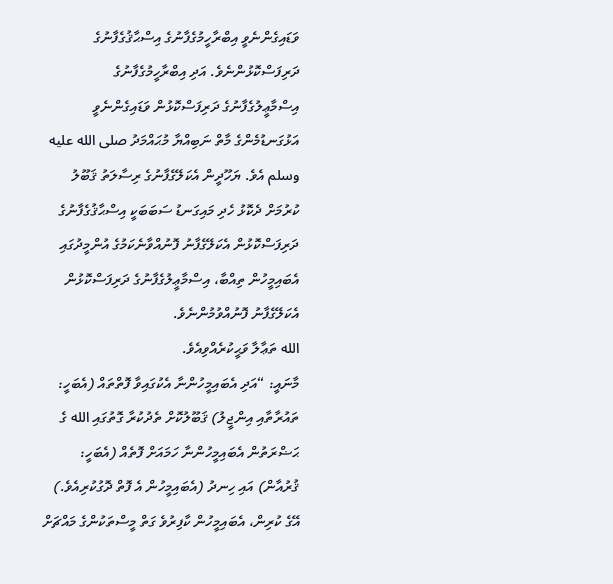ވަޑައިގެންނެވީ އިބްރާހީމުގެފާނުގެ އިސްޙާޤުގެފާނުގެ ދަރިފަސްކޮޅުންނެވެ. އަދި އިބްރާހީމުގެފާނުގެ އިސްމާޢީލުގެފާނުގެ ދަރިފަސްކޮޅުން ވަޑައިގެންނެވީ އަޅުގަނޑުމެންގެ މާތް ނަބިއްޔާ މުޙައްމަދު صلى الله عليه وسلم އެވެ. ޔަހޫދީން އެކަލޭގެފާނުގެ ރިސާލަތު ޤަބޫލު ކުރުމަށް ދެކޮޅު ހެދި މައިގަނޑު ސަބަބަކީ އިސްޙާޤުގެފާނުގެ ދަރިފަސްކޮޅުން އެކަލޭގެފާނު ފޮނުއްވާނެކަމުގެ އުންމީދުގައި އެބައިމީހުން ތިއްބާ، އިސްމާޢީލުގެފާނުގެ ދަރިފަސްކޮޅުން އެކަލޭގެފާނު ފޮނުއްވުމުންނެވެ.
الله ތަޢާލާ ވަޙީކުރެއްވިއެވެ.
މާނައީ: “އަދި އެބައިމީހުންނާ އެކުގައިވާ ފޮތްތައް (އެބަހީ: ތައުރާތާއި އިންޖީލު) ޤަބޫލުކޮށް ތެދުކުރާ ގޮތުގައި الله ގެ ޙަޟްރަތުން އެބައިމީހުންނާ ހަމައަށް ފޮތެއް (އެބަހީ: ޤުރުއާން) އައި ހިނދު (އެބައިމީހުން އެ ފޮތް ދޮގުކުރިއެވެ.) އޭގެ ކުރިން، އެބައިމީހުން ކާފިރުވެ ގަތް މީސްތަކުންގެ މައްޗަށް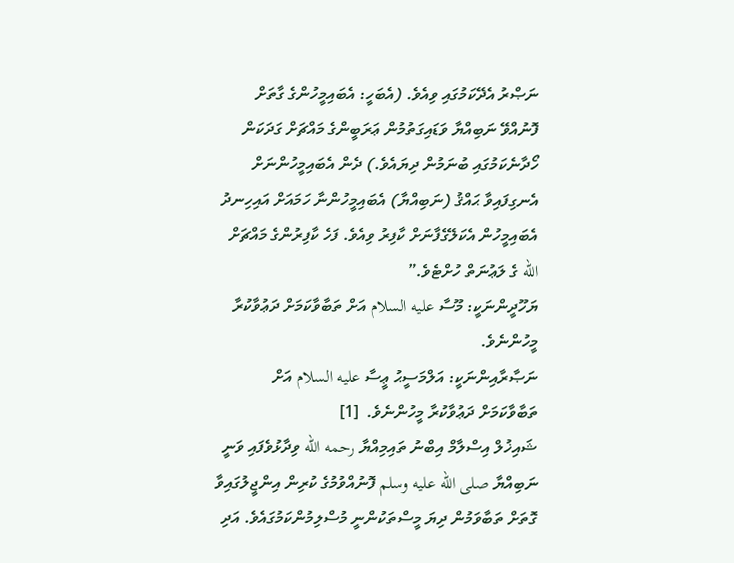ނަޞްރު އެދޭކަމުގައި ވިއެވެ. (އެބަހީ: އެބައިމީހުންގެ ގާތަށް ފޮނުއްވޭ ނަބިއްޔާ ވަޑައިގަތުމުން ޢަރަބީންގެ މައްޗަށް ގަދަކަން ހޯދާނެކަމުގައި ބުނަމުން ދިޔައެވެ.) ދެން އެބައިމީހުންނަށް އެނގިފައިވާ ޙައްޤު (ނަބިއްޔާ) އެބައިމީހުންނާ ހަމައަށް އައިހިނދު އެބައިމީހުން އެކަލޭގެފާނަށް ކާފިރު ވިއެވެ. ފަހެ ކާފިރުންގެ މައްޗަށް الله ގެ ލަޢުނަތް ހުށްޓެވެ.”
ޔަހޫދީންނަކީ: މޫސާ عليه السلام އަށް ތަބާވާކަމަށް ދަޢުވާކުރާ މީހުންނެވެ.
ނަޞާރާއިންނަކީ: އަލްމަސީޙު ޢީސާ عليه السلام އަށް ތަބާވާކަމަށް ދަޢުވާކުރާ މީހުންނެވެ.  [1]
ޝައިޚުލް އިސްލާމް އިބްނު ތައިމިއްޔާ رحمه الله ވިދާޅުވެފައި ވަނީ ނަބިއްޔާ صلى الله عليه وسلم ފޮނުއްވުމުގެ ކުރިން އިންޖީލުގައިވާ ގޮތަށް ތަބާވަމުން ދިޔަ މީސްތަކުންނީ މުސްލިމުންކަމުގައެވެ. އަދި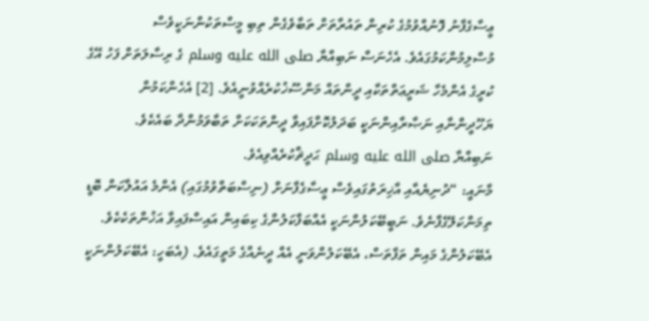ޢީސާގެފާނު ފޮނުއްވުމުގެ ކުރިން ތައުރާތަށް ތަބާވެގެން ތިބި މީސްތަކުންނަކީވެސް މުސްލިމުންކަމުގައެވެ. އެހެނަސް ނަބިއްޔާ صلى الله عليه وسلم ގެ ރިސާލަތަށް ފަހު އޭގެ ކުރީގެ އެންމެހާ ޝަރީޢަތްތަކާއި ދީންތައް މަންސޫޚުކުރެއްވުނީއެވެ. [2] އެހެންކަމުން ޔަހޫދީންނާއި ނަޞާރާއިންނަކީ ބަދަލުކޮށްފައިވާ ދީންތަކަކަށް ތަބާވަމުންދާ ބައެކެވެ.
ނަބިއްޔާ صلى الله عليه وسلم ޙަދީޘްކުރެއްވިއެވެ.
މާނައީ: “ދުނިޔެއާއި އާޚިރަތުގައިވެސް ޢީސާގެފާނަށް (ނިސްބަތްވުމުގައި) އެންމެ އައުލާކަން ބޮޑީ ތިމަންކަލޭގެފާނެވެ. ނަބީބޭކަލުންނަކީ އެއްބަފާކަލުންގެ ކިބައިން އައިސްފައިވާ އަޚުންތަކެކެވެ. އެބޭކަލުންގެ މައިން ތަފާތަސް، އެބޭކަލުންވަނީ އެއް ދީނެއްގެ މަތީގައެވެ. (އެބަހީ: އެބޭކަލުންނަކީ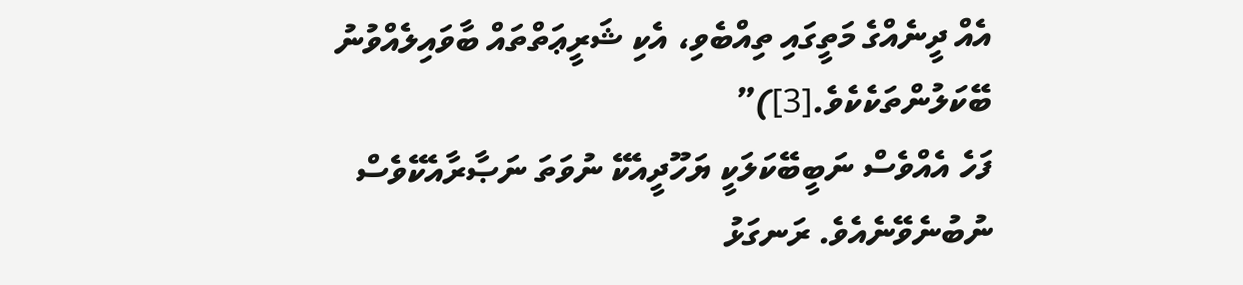އެއް ދީނެއްގެ މަތީގައި ތިއްބެވި، އެކި ޝަރީޢަތްތައް ބާވައިލެއްވުނު ބޭކަލުންތަކެކެވެ.[3])”
ފަހެ އެއްވެސް ނަބީބޭކަލަކީ ޔަހޫދީއެކޭ ނުވަތަ ނަޞާރާއެކޭވެސް ނުބުނެވޭނެއެވެ. ރަނގަޅު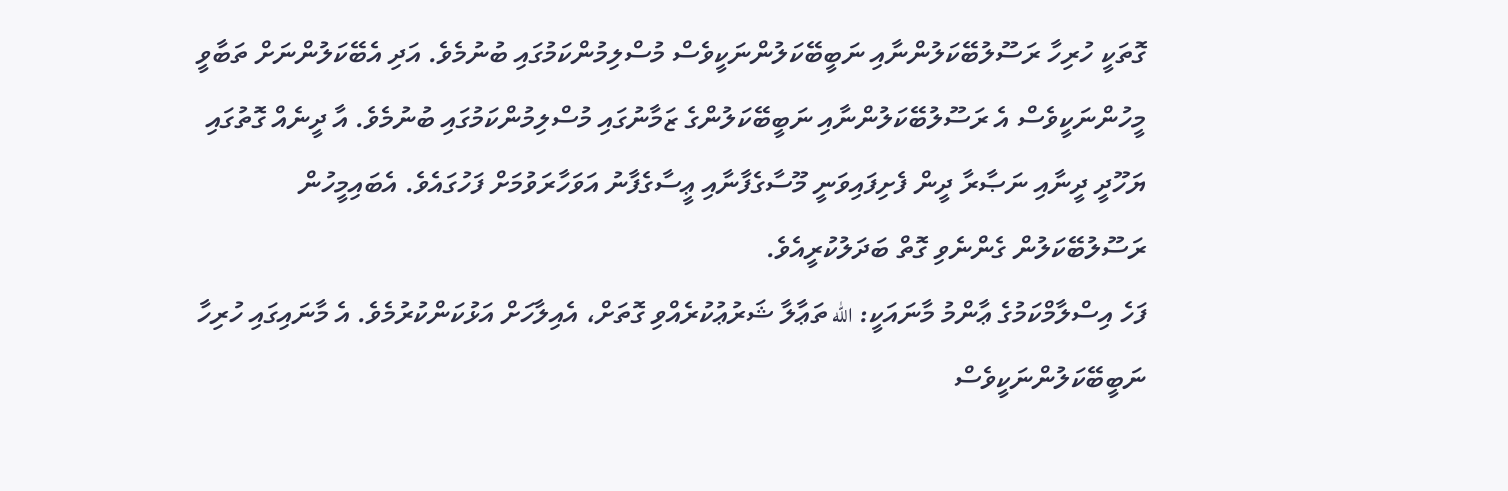ގޮތަކީ ހުރިހާ ރަސޫލުބޭކަލުންނާއި ނަބީބޭކަލުންނަކީވެސް މުސްލިމުންކަމުގައި ބުނުމެވެ. އަދި އެބޭކަލުންނަށް ތަބާވީ މީހުންނަކީވެސް އެ ރަސޫލުބޭކަލުންނާއި ނަބީބޭކަލުންގެ ޒަމާނުގައި މުސްލިމުންކަމުގައި ބުނުމެވެ. އާ ދީނެއް ގޮތުގައި ޔަހޫދީ ދީނާއި ނަޞާރާ ދީން ފެށިފައިވަނީ މޫސާގެފާނާއި ޢީސާގެފާނު އަވަހާރަވުމަށް ފަހުގައެވެ. އެބައިމީހުން ރަސޫލުބޭކަލުން ގެންނެވި ގޮތް ބަދަލުކުރީއެވެ.
ފަހެ އިސްލާމްކަމުގެ ޢާންމު މާނައަކީ: الله ތަޢާލާ ޝަރުޢުކުރެއްވި ގޮތަށް، އެއިލާހަށް އަޅުކަންކުރުމެވެ. އެ މާނައިގައި ހުރިހާ ނަބީބޭކަލުންނަކީވެސް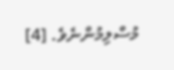މުސްލިމުންނެވެ. [4]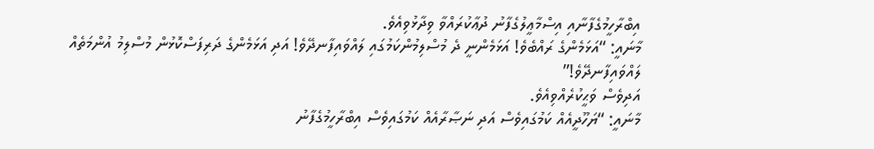އިބްރާހީމުގެފާނާއި އިސްމާޢީލުގެފާނު ދުޢާކުރައްވާ ވިދާޅުވިއެވެ.
މާނައީ: “އަޅަމެންގެ ރައްބެވެ! އަޅަމެންނީ ދެ މުސްލިމުންކަމުގައި ލައްވައިފާނދޭވެ! އަދި އަޅަމެންގެ ދަރިފަސްކޮޅުން މުސްލިމު އުންމަތެއް
ލައްވައިފާނދޭވެ!”
އަދިވެސް ވަޙީކުރެއްވިއެވެ.
މާނައީ: “ޔަހޫދީއެއް ކަމުގައިވެސް އަދި ނަޞާރާއެއް ކަމުގައިވެސް އިބްރާހީމުގެފާނު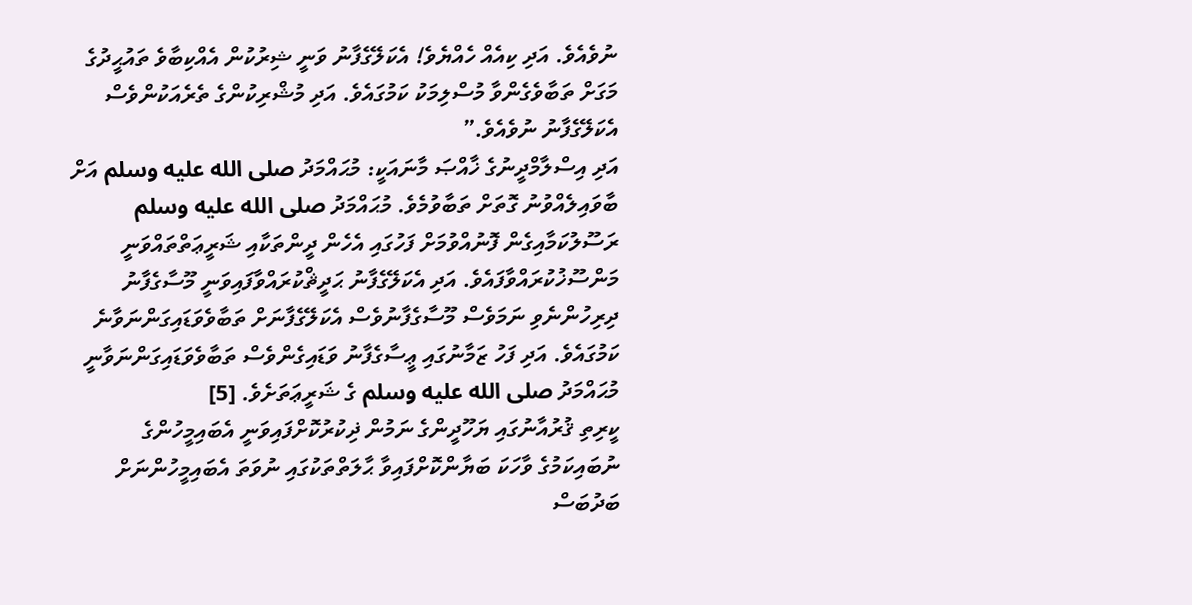ނުވެއެވެ. އަދި ކިއެއް ހެއްޔެވެ! އެކަލޭގެފާނު ވަނީ ޝިރުކުން އެއްކިބާވެ ތައުޙީދުގެ މަގަށް ތަބާވެގެންވާ މުސްލިމަކު ކަމުގައެވެ. އަދި މުޝްރިކުންގެ ތެރެއަކުންވެސް އެކަލޭގެފާނު ނުވެއެވެ.”
އަދި އިސްލާމްދީނުގެ ޚާއްޞަ މާނައަކީ: މުޙައްމަދު صلى الله عليه وسلم އަށް ބާވައިލެއްވުނު ގޮތަށް ތަބާވުމެވެ. މުޙައްމަދު صلى الله عليه وسلم ރަސޫލުކަމާއިގެން ފޮނުއްވުމަށް ފަހުގައި އެހެން ދީންތަކާއި ޝަރީޢަތްތައްވަނީ މަންސޫޚުކުރައްވާފައެވެ. އަދި އެކަލޭގެފާނު ޙަދީޘްކުރައްވާފައިވަނީ މޫސާގެފާނު ދިރިހުންނެވި ނަމަވެސް މޫސާގެފާނުވެސް އެކަލޭގެފާނަށް ތަބާވެވަޑައިގަންނަވާނެ ކަމުގައެވެ. އަދި ފަހު ޒަމާނުގައި ޢީސާގެފާނު ވަޑައިގެންވެސް ތަބާވެވަޑައިގަންނަވާނީ މުޙައްމަދު صلى الله عليه وسلم ގެ ޝަރީޢަތަށެވެ. [5]
ކީރިތި ޤުރުއާނުގައި ޔަހޫދީންގެ ނަމުން ޛިކުރުކޮށްފައިވަނީ އެބައިމީހުންގެ ނުބައިކަމުގެ ވާހަކަ ބަޔާންކޮށްފައިވާ ޙާލަތްތަކުގައި ނުވަތަ އެބައިމީހުންނަށް ބަދުބަސް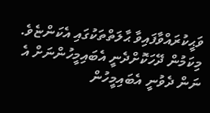ވަޙީކުރައްވާފައިވާ ޙާލަތްތަކުގައި އެކަންޏެވެ. މިކަމުން ދޭހަކޮށްދެނީ އެބައިމީހުންނަށް އެ ނަން ދެވުނީ އެބައިމީހުން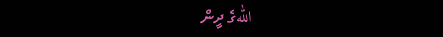اللهގެ ދީން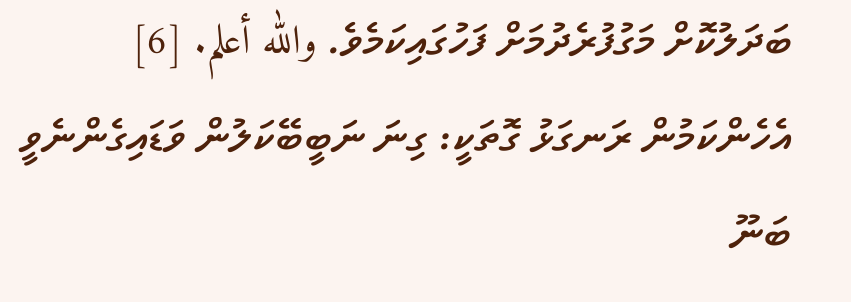ބަދަލުކޮށް މަގުފުރެދުމަށް ފަހުގައިކަމެވެ. والله أعلم. [6]
އެހެންކަމުން ރަނގަޅު ގޮތަކީ: ގިނަ ނަބީބޭކަލުން ވަޑައިގެންނެވީ ބަނޫ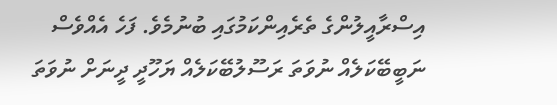އިސްރާއީލުންގެ ތެރެއިންކަމުގައި ބުނުމެވެ. ފަހެ އެއްވެސް ނަބީބޭކަލެއް ނުވަތަ ރަސޫލުބޭކަލެއް ޔަހޫދީ ދީނަށް ނުވަތަ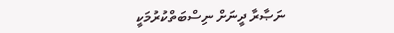ނަޞާރާ ދީނަށް ނިސްބަތްކުރުމަކީ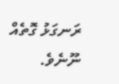ރަނގަޅު ގޮތެއް ނޫނެވެ.